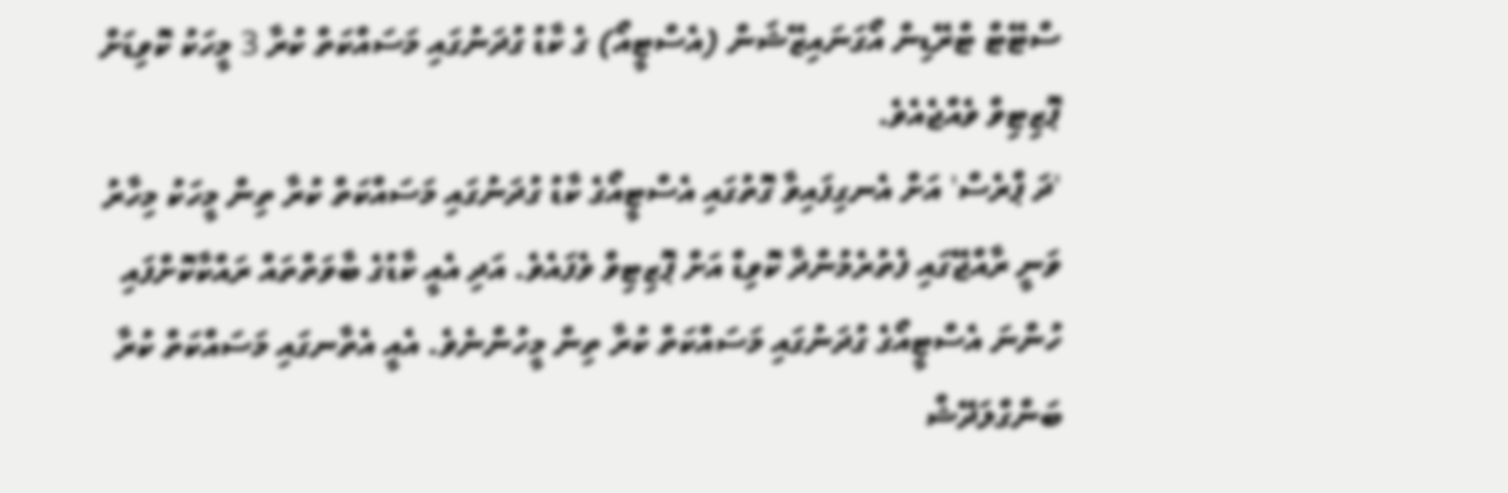ސްޓޭޓް ޓްރޭޑިން އޯގަނައިޒޭޝަން (އެސްޓީއޯ) ގެ ކާޑު ގުދަނުގައި މަސައްކަތް ކުރާ 3 މީހަކު ކޮވިޑަށް ޕޮޒިޓިވް ވެއްޖެއެވެ.
'ދަ ޕްރެސް' އަށް އެނގިފައިވާ ގޮތުގައި އެސްޓީއޯގެ ކާޑު ގުދަނުގައި މަސައްކަތް ކުރާ ތިން މީހަކު މިހާރު ވަނީ ރާއްޖޭގައި ފެތުރެމުންދާ ކޮވިޑް އަށް ޕޮޒިޓިވް ވެފައެވެ. އަދި އެއީ ކާޑުގެ ބާވަތްތައް ރައްކާކޮށްފައި ހުންނަ އެސްޓީއޯގެ ގުދަނުގައި މަސައްކަތް ކުރާ ތިން މީހުންނެވެ. އެއީ އެތާނގައި މަސައްކަތް ކުރާ ބަންގްލަދޭޝް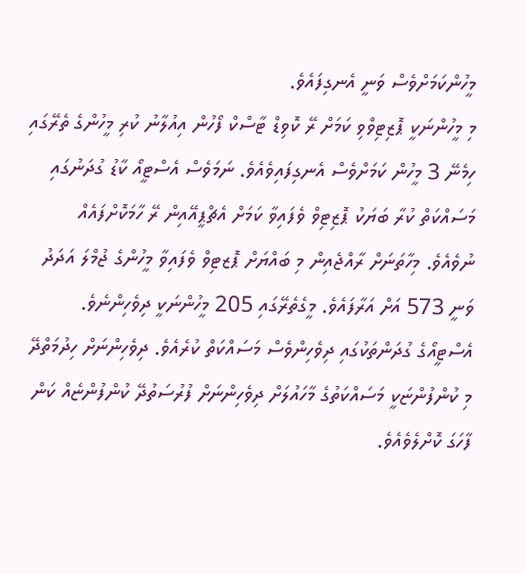މީހުންކަމަށްވެސް ވަނީ އެނގިފައެވެ.
މި މީހުންނަކީ ޕޮޒިޓިވްވި ކަމަށް ރޭ ކޮވިޑް ޓާސްކް ފޯހުން އިއުލާނު ކުރި މީހުންގެ ތެރޭގައި ހިމެނޭ 3 މީހުން ކަމަށްވެސް އެނގިފައިވެއެވެ. ނަމަވެސް އެސްޓީއޯ ކާޑު ގުދަނުގައި މަސައްކަތް ކުރާ ބަޔަކު ޕޮޒިޓިވް ވެފައިވާ ކަމަށް އެޗްޕީއޭއިން ރޭ ހާމަކޮށްފައެއް ނުވެއެވެ. މިހާތަނަށް ރާއްޖެއިން މި ބައްޔަށް ޕޮޒޓިވް ވެފައިވާ މީހުންގެ ޖުމްލަ އަދަދު ވަނީ 573 އަށް އަރާފައެވެ. މީގެތެރޭގައި 205 މީހުންނަކީ ދިވެހިންނެވެ.
އެސްޓީއޯގެ ގުދަންތަކުގައި ދިވެހިންވެސް މަސައްކަތް ކުރެއެވެ. ދިވެހިންނަށް ހިދުމަތްދޭ މި ކުންފުންޏަކީ މަސައްކަތުގެ މާހައުލަށް ދިވެހިންނަށް ފުރުސަތުދޭ ކުންފުންޏެއް ކަން ފާހަގަ ކޮށްލެވެއެވެ.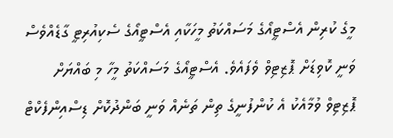މީގެ ކުރިން އެސްޓީއޯގެ މަސައްކަތު މީހަކާއި އެސްޓީއޯގެ ސެކިއުރިޓީ ގާޑެއްވެސް ވަނީ ކޮވިޑަށް ޕޮޒިޓިވް ވެފައެވެ. އެސްޓީއޯގެ މަސައްކަތު މީހާ މި ބައްޔަށް ޕޮޒިޓިވް ވުމާއެކު އެ ކުންފުނީގެ ތިން ތަނެއް ވަނީ ބަންދުކޮށް ޑިސްއިންފެކްޓް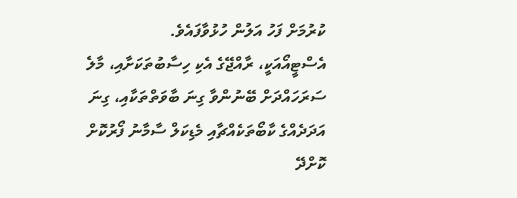ކުރުމަށް ފަހު އަލުން ހުޅުވާފައެވެ.
އެސްޓީއޯއަކީ، ރާއްޖޭގެ އެކި ހިސާބުތަކަށާއި، މާލެ ސަރަހައްދަށް ބޭނުންވާ ގިނަ ބާވަތްތަކާއި، ގިނަ އަދަދެއްގެ ކާބޯތަކެއްޗާއި މެޑިކަލް ސާމާނު ފޯރުކޮށް ކޮށްދޭ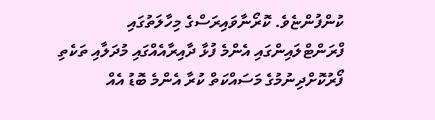ކުންފުންޏެވެ. ކޮރޯނާވައިރަސްގެ މިހާލަތުގައި ފްރަންޓްލައިންގައި އެންމެ ފުޅާ ދާއިރާއެއްގައި މުދަލާއި ތަކެތި ފޯރުކޮށްދިނުމުގެ މަސައްކަތް ކުރާ އެންމެ ބޮޑު އެއް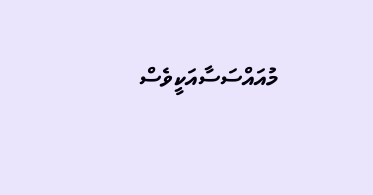މުއައްސަސާއަކީވެސް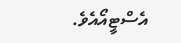އެސްޓީއޯއެވެ.